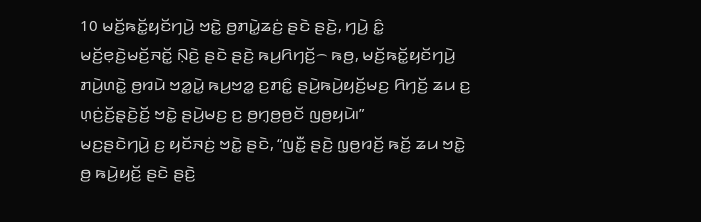10 ꤗꤢꤩ꤬ꤒꤢꤩ꤭ꤟꤢꤩꤚꤣꤧ꤬ ꤠꤢꤧ꤭ ꤥ꤬ꤊꤣꤧ꤭ꤘꤢꤦ꤬ ꤔꤢꤧ ꤔꤢꤧ꤬, ꤚꤣꤧ꤬ ꤢꤨ꤭ ꤗꤢꤩ꤬ꤕ꤫ꤢꤧ꤬ꤗꤢꤩ꤬ꤏꤢꤩ꤭ ꤡ꤫ꤢꤧ꤬ ꤔꤢꤧ ꤔꤢꤧ꤬ ꤒꤣ꤬ꤖꤚꤢꤩ꤬꤮ ꤒꤥ꤬, ꤗꤢꤩ꤬ꤒꤢꤩ꤭ꤟꤢꤩꤚꤣꤧ꤬ ꤊꤣꤧ꤬ꤛꤢꤧ꤭ ꤥ꤬ꤙꤣꤧ ꤠꤤ꤭ꤣꤧ꤭ ꤒꤣ꤬ꤠꤤ꤭ ꤢ꤬ꤊꤢꤨ꤭ ꤔꤣꤧ꤬ꤒꤣꤧ꤬ꤟꤢꤩ꤬ꤗꤢ꤬ ꤖꤚꤢꤩ꤬ ꤘꤣ ꤢ꤬ ꤛ꤫ꤢꤦ꤬ꤢꤩ꤬ꤔ꤫ꤢꤧ꤬ꤢꤩ꤬ ꤠꤢꤧ꤭ ꤔꤣꤧ꤬ꤗꤢ꤬ ꤢ꤬ ꤥ꤬ꤚ꤫ꤥ꤬ꤥ꤬ꤢꤩ ꤜꤥ꤬ꤟꤣꤧ꤯”
ꤗꤢ꤬ꤔꤢꤧꤚꤣꤧ꤬ ꤢ꤬ ꤟꤢꤩꤏꤢꤦ꤬ ꤠꤢꤧ꤭ ꤔꤢꤧ, “ꤜꤢꤪ꤭ ꤔꤢꤧ꤬ ꤜ꤫ꤥ꤬ꤙꤢꤩ꤬ ꤒꤢꤩ꤬ ꤘꤣ ꤠꤢꤧ꤭ ꤥ꤬ ꤒꤣꤧ꤬ꤟꤢꤩ꤬ ꤔꤢꤧ ꤔꤢꤧ꤬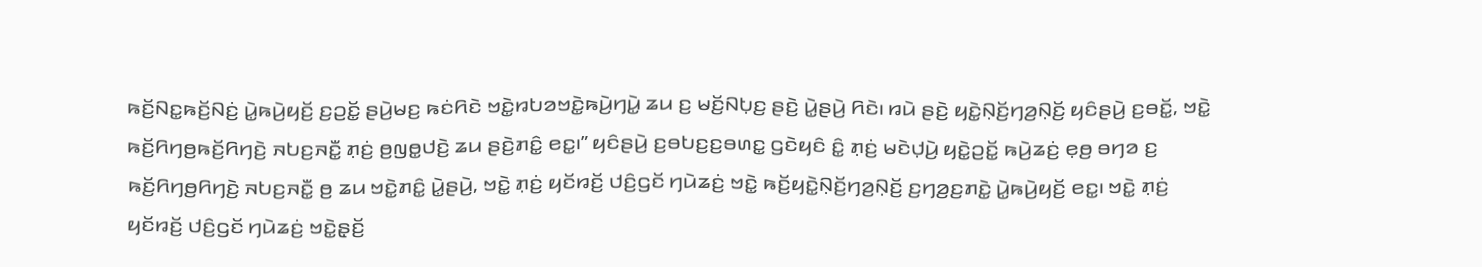ꤒꤢꤩ꤬ꤡꤢ꤭ꤒꤢꤩ꤬ꤡꤢꤦ꤬ ꤣꤧ꤭ꤒꤣꤧ꤬ꤟꤢꤩ꤬ ꤢ꤬ꤑꤢꤩ꤭ ꤔꤣꤧ꤬ꤗꤢ꤬ ꤒꤢꤦꤖꤢꤧ ꤠꤢꤧ꤭ꤙꤝꤤꤠꤢꤧ꤭ꤒꤣꤧ꤬ꤚꤣꤧ꤭ ꤘꤣ ꤢ꤬ ꤗꤢꤩ꤬ꤡꤝ꤫ꤢ꤬ ꤔꤢꤧ꤬ ꤣꤧ꤭ꤔꤣꤧ꤬ ꤖꤢꤧ꤯ ꤙꤣꤧ ꤔꤢꤧ꤬ ꤟꤢꤧ꤭ꤡ꤫ꤢꤩ꤬ꤚꤤ꤬ꤡ꤫ꤢꤩ꤬ ꤟꤢꤨꤔꤣꤧ꤬ ꤢ꤬ꤋꤢꤩ꤭, ꤠꤢꤧ꤭ ꤒꤢꤩ꤬ꤖꤚꤥ꤬ꤒꤢꤩ꤬ꤖꤚꤢꤧ꤬ ꤏꤝꤢ꤬ꤏꤢꤪ꤭ ꤊ꤫ꤢꤦ꤬ ꤥ꤬ꤜꤥ꤭ꤓꤢꤧ꤬ ꤘꤣ ꤔꤢꤧ꤬ꤊꤢꤨ꤭ ꤕꤢ꤭꤯” ꤟꤢꤨꤔꤣꤧ꤬ ꤢ꤬ꤋꤝꤢ꤬ꤢ꤬ꤋꤛꤢ꤭ ꤞꤢꤧꤟꤢꤨ ꤢꤨ꤭ ꤊ꤫ꤢꤦ꤬ ꤗꤢꤧꤓ꤫ꤣꤧ꤬ ꤟꤢꤧ꤭ꤑꤢꤩ꤭ ꤒꤣꤧ꤬ꤘꤢꤦ꤬ ꤕ꤫ꤥ꤬ ꤋꤚꤤ ꤢ꤬ ꤒꤢꤩ꤬ꤖꤚꤥ꤬ꤖꤚꤢꤧ꤬ ꤏꤝꤢ꤬ꤏꤢꤪ꤭ ꤥ꤬ ꤘꤣ ꤠꤢꤧ꤭ꤊꤢꤨ꤭ ꤣꤧ꤭ꤔꤣꤧ꤬, ꤠꤢꤧ꤭ ꤊ꤫ꤢꤦ꤬ ꤟꤢꤩꤙꤢꤩ꤬ ꤓꤢꤨ꤬ꤞꤢꤩ ꤚꤣꤧꤘꤢꤦ꤬ ꤠꤢꤧ꤭ ꤒꤢꤩ꤬ꤟꤢꤧ꤭ꤡ꤫ꤢꤩ꤬ꤚꤤ꤬ꤡ꤫ꤢꤩ꤬ ꤢ꤬ꤚꤤ꤬ꤢ꤬ꤊꤢꤧ꤭ ꤣꤧ꤭ꤒꤣꤧ꤬ꤟꤢꤩ꤬ ꤕꤢ꤭꤯ ꤠꤢꤧ꤭ ꤊ꤫ꤢꤦ꤬ ꤟꤢꤩꤙꤢꤩ꤬ ꤓꤢꤨ꤬ꤞꤢꤩ ꤚꤣꤧꤘꤢꤦ꤬ ꤠꤢꤧ꤭ꤔ꤫ꤢꤩ꤬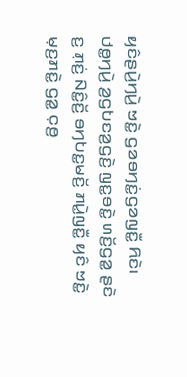ꤟꤢꤨꤔꤣꤧ꤬ꤚꤣꤧ꤬ ꤠꤢꤧ꤭ ꤞꤤꤋꤚꤢꤦ꤭ꤞꤤꤜꤢꤪ꤭ ꤖꤢꤧ꤯
ꤓꤥ꤭ꤚꤣꤧ꤬ ꤤ꤬ꤞꤝꤢꤤ꤬ꤞꤢꤧ꤬ ꤜꤢ꤭ꤋꤢꤧ꤭ ꤛꤢꤩ꤬ꤞꤤ꤭ ꤔꤢꤧ ꤢ꤬ ꤊ꤫ꤢꤦ꤬ ꤡꤢꤨ꤭ꤢꤩ꤬ ꤋꤚꤝꤢ꤭ꤗꤢꤩ꤬ ꤊꤣꤧ꤭ꤜꤢꤪ꤭ ꤟꤢꤨ ꤠꤢꤧ꤭ ꤗ꤫ꤢ꤬ꤊꤢꤧ꤭ ꤞꤤ꤭ ꤍ꤫ꤥ꤬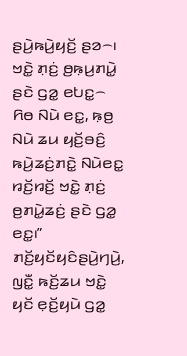ꤔꤣꤧ꤬ꤒꤣꤧ꤬ꤟꤢꤩ꤬ ꤔꤤ꤮꤯ ꤠꤢꤧ꤭ ꤊ꤫ꤢꤦ꤬ ꤥ꤬ꤒ꤫ꤣ꤬ꤊꤣꤧ꤭ ꤔꤢꤧ ꤞꤤ꤭ ꤕꤝꤢ꤭꤮ ꤖꤥ ꤡꤣꤧ ꤕꤢ꤭, ꤒ꤫ꤥ꤬ ꤡꤣꤧ ꤘꤣ ꤟꤢꤩ꤬ꤋꤢꤨ꤬ ꤒꤣꤧ꤬ꤘꤢꤦ꤬ꤊꤢꤧ꤭ ꤡꤣꤧꤕꤢ꤭ ꤙꤢꤩ꤬ꤙꤢꤩ꤬ ꤠꤢꤧ꤭ ꤊ꤫ꤢꤦ꤬ ꤥ꤬ꤊꤣꤧ꤭ꤘꤢꤦ꤬ ꤔꤢꤧ ꤞꤤ꤭ ꤕꤢ꤭꤯”
ꤊꤢꤩ꤬ꤟꤢꤩꤟꤢꤨꤔꤣꤧ꤬ꤚꤣꤧ꤬, ꤜꤢꤪ꤭ ꤒꤢꤩ꤬ꤘꤣ ꤠꤢꤧ꤭ ꤟꤢꤩ ꤕ꤫ꤢꤩ꤬ꤟꤣꤧ ꤞꤤ꤭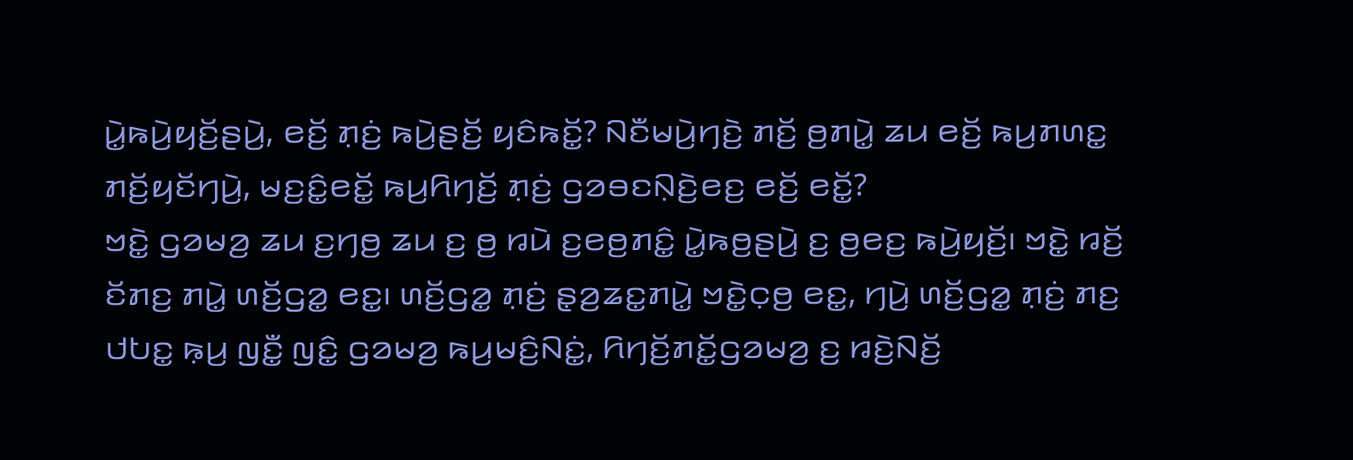ꤣꤧ꤭ꤒꤣꤧ꤬ꤟꤢꤩ꤬ꤔꤣꤧ꤬, ꤕꤢꤩ꤬ ꤊ꤫ꤢꤦ꤬ ꤒꤣꤧ꤬ꤔꤢꤩ꤬ ꤟꤢꤨꤒꤢꤩ꤭? ꤡꤢꤪꤗꤣꤧ꤬ꤚꤢꤧ꤬ ꤊꤢꤩ꤬ ꤥ꤬ꤊꤣꤧ꤭ ꤘꤣ ꤕꤢꤩ꤬ ꤒꤣ꤬ꤊꤛꤢ꤭ ꤊꤢꤩ꤬ꤟꤢꤩꤚꤣꤧ꤬, ꤗꤢ꤬ꤢꤨ꤭ꤕꤢꤩ꤭ ꤒꤣ꤬ꤖꤚꤢꤩ꤬ ꤊ꤫ꤢꤦ꤬ ꤞꤤꤋꤢꤡ꤫ꤢꤧ꤬ꤕꤢ꤬ ꤕꤢꤩ꤬ ꤕꤢꤩ꤭?
ꤠꤢꤧ꤭ ꤞꤤꤗꤤ꤬ ꤘꤣ ꤢ꤬ꤚꤥ꤬ ꤘꤣ ꤢ꤬ ꤥ꤬ ꤙꤣꤧ ꤢ꤬ꤕꤥ꤬ꤊꤢꤨ꤭ ꤣꤧ꤭ꤒꤥ꤬ꤔꤣꤧ꤬ ꤢ꤬ ꤥ꤬ꤕꤢ꤬ ꤒꤣꤧ꤬ꤟꤢꤩ꤬꤯ ꤠꤢꤧ꤭ ꤙꤢꤩ꤬ ꤢꤩꤊꤢ꤬ ꤊꤣꤧ꤭ ꤛꤢꤩ꤬ꤞꤤ꤭ ꤕꤢ꤭꤯ ꤛꤢꤩ꤬ꤞꤤ꤭ ꤊ꤫ꤢꤦ꤬ ꤔ꤫ꤤ꤬ꤘꤢ꤭ꤊꤣꤧ꤭ ꤠꤢꤧ꤭ꤍ꤫ꤥ꤬ ꤕꤢ꤭, ꤚꤣꤧ꤬ ꤛꤢꤩ꤬ꤞꤤ꤭ ꤊ꤫ꤢꤦ꤬ ꤊꤢ꤬ ꤓꤝꤢ꤭ ꤒ꤫ꤣ꤬ ꤜꤢꤪ꤭ ꤜꤢꤨ꤭ ꤞꤤꤗꤤ꤬ ꤒꤣ꤬ꤗꤢꤨ꤬ꤡꤢꤦ꤭, ꤖꤚꤢꤩ꤬ꤊꤢꤩ꤭ꤞꤤꤗꤤ꤬ ꤢ꤬ ꤙꤢꤧ꤬ꤡꤢꤩ꤬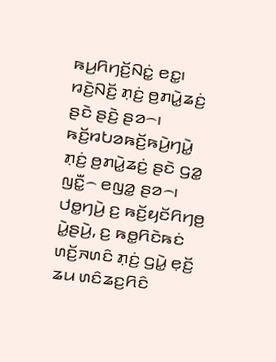ꤒꤣ꤬ꤖꤚꤢꤩ꤬ꤡꤢꤦ꤭ ꤕꤢ꤭꤯
ꤙꤢꤧ꤬ꤡꤢꤩ꤬ ꤊ꤫ꤢꤦ꤬ ꤥ꤬ꤊꤣꤧ꤭ꤘꤢꤦ꤬ ꤔꤢꤧ ꤔꤢꤧ꤬ ꤔꤤ꤮꤯ ꤒꤢꤩ꤬ꤙꤝꤤꤒꤢꤩ꤬ꤒꤣꤧ꤬ꤚꤣꤧ꤭ ꤊ꤫ꤢꤦ꤬ ꤥ꤬ꤊꤣꤧ꤭ꤘꤢꤦ꤬ ꤔꤢꤧ ꤞꤤ꤭ ꤜꤢꤪ꤭꤮ ꤕꤜꤤ꤭ ꤔꤤ꤮꤯
ꤓꤥ꤭ꤚꤣꤧ꤬ ꤢ꤬ ꤒꤢꤩ꤬ꤟꤢꤩꤖꤚꤥ꤬ ꤣꤧ꤭ꤔꤣꤧ꤬, ꤢ꤬ ꤒꤥ꤭ꤖꤢꤧꤒꤢꤦ ꤛꤢꤩ꤬ꤏꤛꤢꤨ ꤊ꤫ꤢꤦ꤬ ꤞꤣꤧ꤭ ꤕ꤫ꤢꤩ꤬ ꤘꤣ ꤛꤢꤨꤘꤢ꤬ꤖꤢꤨ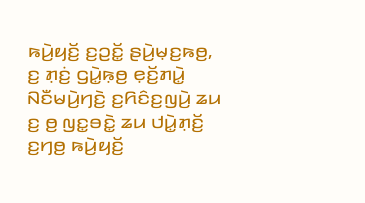ꤒꤣꤧ꤬ꤟꤢꤩ꤬ ꤢ꤬ꤑꤢꤩ꤭ ꤔꤣꤧ꤬ꤗ꤫ꤢ꤬ꤒꤥ꤬, ꤢ꤬ ꤊ꤫ꤢꤦ꤬ ꤞꤣꤧ꤭ꤒ꤫ꤥ꤬ ꤕ꤫ꤢꤩ꤬ꤊꤣꤧ꤭ ꤡꤢꤪꤗꤣꤧ꤬ꤚꤢꤧ꤬ ꤢ꤬ꤖꤢꤨꤢ꤬ꤜꤣꤧ꤬ ꤘꤣ ꤢ꤬ ꤥ꤬ ꤜꤢ꤭ꤋꤢꤧ꤭ ꤘꤣ ꤓꤣꤧ꤭ꤊ꤫ꤢꤩ꤬ ꤢ꤬ꤚꤥ꤬ ꤒꤣꤧ꤬ꤟꤢꤩ꤬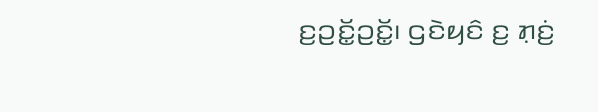ꤢ꤬ꤑꤢꤩ꤭ꤑꤢꤩ꤭꤯ ꤞꤢꤧꤟꤢꤨ ꤢ꤬ ꤊ꤫ꤢꤦ꤬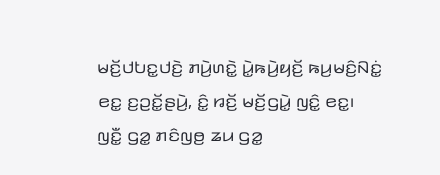ꤗꤢꤩ꤬ꤓꤝꤢ꤭ꤓꤢꤧ꤬ ꤊꤣꤧ꤬ꤛꤢꤧ꤭ ꤣꤧ꤭ꤒꤣꤧ꤬ꤟꤢꤩ꤬ ꤒꤣ꤬ꤗꤢꤨ꤬ꤡꤢꤦ꤭ ꤕꤢ꤭ ꤢ꤬ꤑꤢꤩ꤭ꤔꤣꤧ꤬, ꤢꤨ꤭ ꤙꤢꤩ꤬ ꤗꤢꤩ꤬ꤞꤣꤧ꤭ ꤜꤢꤨ꤭ ꤕꤢ꤭꤯
ꤜꤢꤪ꤭ ꤞꤤ꤭ ꤊꤢꤨꤜꤥ꤬ ꤘꤣ ꤞꤤ꤭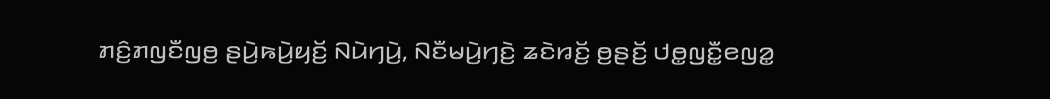ꤊꤢꤨ꤬ꤊꤜꤢꤪꤜꤥ꤬ ꤔꤣꤧ꤬ꤒꤣꤧ꤬ꤟꤢꤩ꤬ ꤡꤣꤧꤚꤣꤧ꤬, ꤡꤢꤪꤗꤣꤧ꤬ꤚꤢꤧ꤬ ꤘꤢꤧꤙꤢꤩ꤬ ꤥ꤬ꤔꤢꤩ꤬ ꤓꤥ꤭ꤜꤢꤪ꤭ꤕꤜꤤ꤭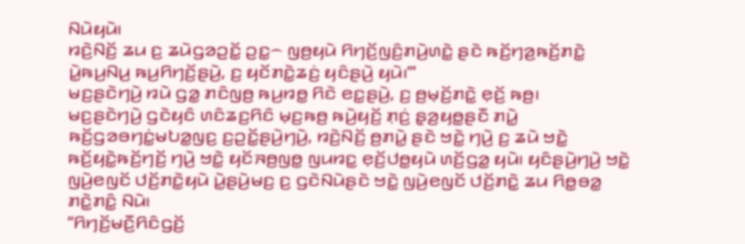ꤡꤣꤧꤟꤣꤧ꤯
ꤙꤢꤧ꤬ꤡꤢꤩ꤬ ꤘꤣ ꤢ꤬ ꤘꤣꤧꤞꤤꤑꤢꤩ꤭ ꤑꤢ꤭꤮ ꤜꤥ꤬ꤟꤣꤧ ꤖꤚꤢꤩ꤬ꤜꤢꤨ꤬ꤊꤣꤧ꤬ꤛꤢꤧ꤭ ꤔꤢꤧ ꤒꤢꤩ꤬ꤚꤤ꤬ꤒꤢꤩ꤬ꤊꤢꤧ꤭ ꤣꤧ꤭ꤒꤣ꤬ꤡꤣ꤬ ꤒꤣ꤬ꤖꤚꤢꤩ꤬ꤔꤣꤧ꤬, ꤢ꤬ ꤟꤢꤩꤊꤢꤧ꤭ꤘꤢꤦ꤬ ꤟꤢꤨꤔꤣꤧ꤬ ꤟꤣꤧ꤯’”
ꤗꤢ꤬ꤔꤢꤧꤚꤣꤧ꤬ ꤙꤣꤧ ꤞꤤ꤭ ꤊꤢꤨꤜꤥ꤬ ꤒꤣ꤬ꤙꤥ꤭ ꤖꤢꤧ ꤕꤢ꤭ꤔꤣꤧ꤬, ꤢ꤬ ꤥ꤬ꤗ꤫ꤢꤩ꤬ꤊꤢꤧ꤭ ꤕ꤫ꤢꤩ꤬ ꤒꤥ꤬꤯
ꤗꤢ꤬ꤔꤢꤧꤚꤣꤧ꤬ ꤞꤢꤧꤟꤢꤨ ꤛꤢꤨꤘꤢ꤬ꤖꤢꤨ ꤗ꤫ꤢ꤬ꤒꤥ꤬ ꤒꤣꤧ꤬ꤟꤢꤩ꤬ ꤊ꤫ꤢꤦ꤬ ꤔ꤫ꤤ꤬ꤟꤥ꤭ꤔꤢꤪ ꤊꤣꤧ꤭ ꤒꤢꤩ꤬ꤞꤤꤋꤚꤢꤦ꤭ꤗꤝꤤ꤭ꤜꤢ꤬ ꤢ꤬ꤑꤢꤩ꤭ꤔꤣꤧ꤬ꤚꤣꤧ꤬, ꤙꤢꤧ꤬ꤡꤢꤩ꤬ ꤥ꤬ꤊꤣꤧ꤭ ꤔꤢꤧ ꤠꤢꤧ꤭ ꤚꤣꤧ꤬ ꤢ꤬ ꤘꤣꤧ ꤠꤢꤧ꤭ ꤒꤢꤩ꤬ꤟꤢꤧ꤭ꤒꤢꤩ꤬ꤚꤢꤩ꤬ ꤚꤣꤧ꤬ ꤠꤢꤧ꤭ ꤟꤢꤩꤏꤥ꤬ꤜꤥ꤭ ꤜꤣꤙꤢ꤭ ꤕ꤫ꤢꤩ꤬ꤓꤥ꤭ꤟꤣꤧ ꤛꤢꤩ꤬ꤞꤤ꤭ ꤟꤣꤧ꤯ ꤟꤢꤨꤔꤣꤧ꤬ꤚꤣꤧ꤬ ꤠꤢꤧ꤭ ꤜꤣꤧ꤬ꤕꤜꤢꤩ ꤓꤢꤩ꤬ꤊꤢꤧ꤭ꤟꤣꤧ ꤣꤧ꤭ꤔꤣꤧ꤬ꤗꤢ꤬ ꤢ꤬ ꤞꤢꤧꤡꤣꤧꤔꤢꤧ ꤠꤢꤧ꤭ ꤜꤣꤧ꤬ꤕꤜꤢꤩ ꤓꤢꤩ꤬ꤊꤢꤧ꤭ ꤘꤣ ꤖꤥ꤭ꤋꤤ꤭ ꤊꤢꤧ꤭ꤊꤢꤨ꤭ ꤡꤣꤧ꤯
“ꤖꤚꤢꤩ꤬ꤗꤢꤪ꤬ꤖꤢꤨꤞꤢꤩ꤬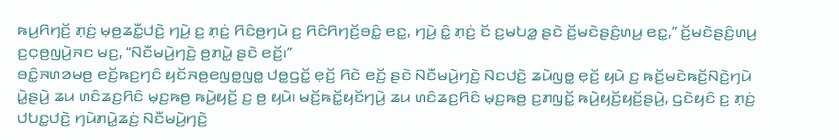ꤒꤣ꤬ꤖꤚꤢꤩ꤬ ꤊ꤫ꤢꤦ꤬ ꤗ꤫ꤥ꤬ꤘꤢꤪ꤭ꤓꤢꤧ꤬ ꤚꤣꤧ꤬ ꤢ꤬ ꤊ꤫ꤢꤦ꤬ ꤖꤢꤨꤥ꤬ꤚꤣꤧ ꤢ꤬ ꤖꤢꤨꤖꤚꤢꤩ꤬ꤋꤢꤨ꤭ ꤕꤢ꤭, ꤚꤣꤧ꤬ ꤢꤨ꤭ ꤊ꤫ꤢꤦ꤬ ꤢꤩ ꤢ꤬ꤗꤝꤤ꤭ ꤔꤢꤧ ꤢꤩ꤬ꤗꤢꤧꤔꤢꤨ꤬ꤛꤣ꤬ ꤕꤢ꤭,” ꤢꤩ꤬ꤗꤢꤧꤔꤢꤨ꤬ꤛꤣ꤬ ꤢ꤬ꤍ꤫ꤥ꤬ꤜꤣꤧ꤬ꤏꤢ ꤗꤢ꤬, “ꤡꤢꤪꤗꤣꤧ꤬ꤚꤢꤧ꤬ ꤥ꤬ꤊꤣꤧ꤭ ꤔꤢꤧ ꤕꤢꤩ꤬꤯”
ꤋꤢꤨ꤭ꤏꤛꤤꤗꤥ꤬ ꤕꤢꤩ꤬ꤒꤢ꤬ꤚꤢꤨ ꤟꤢꤩꤏꤥ꤬ꤕꤜꤥ꤭ꤜꤥ꤭ ꤓꤥ꤭ꤞꤢꤩ꤭ ꤕ꤫ꤢꤩ꤬ ꤖꤢꤧ ꤕꤢꤩ꤬ ꤔꤢꤧ ꤡꤢꤪꤗꤣꤧ꤬ꤚꤢꤧ꤬ ꤡꤢꤓꤢꤧ꤬ ꤘꤣꤧꤜꤥ꤭ ꤕ꤫ꤢꤩ꤬ ꤟꤣꤧ ꤢ꤬ ꤒꤢꤩ꤬ꤗꤢꤧꤒꤢꤩ꤬ꤡꤢꤧ꤬ꤚꤣꤧ ꤣꤧ꤭ꤔꤣꤧ꤬ ꤘꤣ ꤛꤢꤨꤘꤢ꤬ꤖꤢꤨ ꤗ꤫ꤢ꤬ꤒꤥ꤬ ꤒꤣꤧ꤬ꤟꤢꤩ꤬ ꤢ꤬ ꤥ꤬ ꤟꤣꤧ꤯ ꤗꤢꤩ꤬ꤒꤢꤩ꤭ꤟꤢꤩꤚꤣꤧ꤬ ꤘꤣ ꤛꤢꤨꤘꤢ꤬ꤖꤢꤨ ꤗ꤫ꤢ꤬ꤒꤥ꤬ ꤢ꤬ꤊꤜꤢꤩ꤭ ꤒꤣꤧ꤬ꤟꤢꤩ꤬ꤟꤢꤩ꤬ꤔꤣꤧ꤬, ꤞꤢꤧꤟꤢꤨ ꤢ꤬ ꤊ꤫ꤢꤦ꤬ ꤓꤝꤢ꤭ꤓꤢꤧ꤬ ꤚꤣꤧꤊꤣꤧ꤭ꤘꤢꤦ꤬ ꤡꤢꤪꤗꤣꤧ꤬ꤚꤢꤧ꤬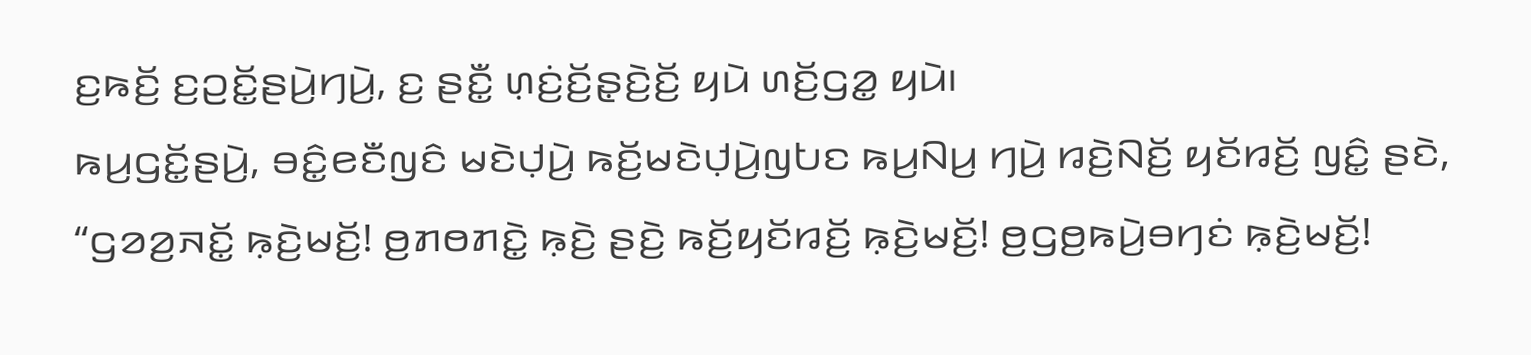ꤢ꤬ꤒꤢꤩ꤬ ꤢ꤬ꤑꤢꤩ꤭ꤔꤣꤧ꤬ꤚꤣꤧ꤬, ꤢ꤬ ꤔꤢꤪ꤭ ꤛ꤫ꤢꤦ꤬ꤢꤩ꤬ꤔ꤫ꤢꤧ꤬ꤢꤩ꤬ ꤟꤣꤧ ꤛꤢꤩ꤬ꤞꤤ꤭ ꤟꤣꤧ꤯
ꤒꤣ꤬ꤞꤢꤩ꤭ꤔꤣꤧ꤬, ꤋꤢꤨ꤭ꤕꤢꤪꤜꤢꤨ ꤗꤢꤧꤓ꤫ꤣꤧ꤬ ꤒꤢꤩ꤬ꤗꤢꤧꤓ꤫ꤣꤧ꤬ꤜꤝꤢ ꤒꤣ꤬ꤡꤣ꤬ ꤚꤣꤧ꤬ ꤙꤢꤧ꤬ꤡꤢꤩ꤬ ꤟꤢꤩꤙꤢꤩ꤬ ꤜꤢꤨ꤭ ꤔꤢꤧ, “ꤞꤤꤤ꤬ꤏꤢꤩ꤭ ꤒ꤫ꤢꤧ꤬ꤗꤢꤩ꤬! ꤥ꤬ꤊꤥꤊꤢꤧ꤭ ꤒ꤫ꤢꤧ꤬ ꤔꤢꤧ꤬ ꤒꤢꤩ꤬ꤟꤢꤩꤙꤢꤩ꤬ ꤒ꤫ꤢꤧ꤬ꤗꤢꤩ꤬! ꤥ꤬ꤞꤥ꤬ꤒꤣꤧ꤬ꤋꤚꤢꤦ ꤒ꤫ꤢꤧ꤬ꤗꤢꤩ꤬!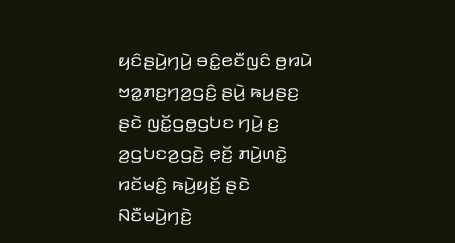ꤟꤢꤨꤔꤣꤧ꤬ꤚꤣꤧ꤬ ꤋꤢꤨ꤭ꤕꤢꤪꤜꤢꤨ ꤥ꤬ꤙꤣꤧ ꤠꤤ꤭ꤊꤢ꤬ꤚꤤ꤬ꤞꤢꤨ꤬ ꤔꤣꤧ꤬ ꤒꤣ꤬ꤔꤢ꤬ ꤔꤢꤧ ꤜꤢꤩ꤭ꤞꤥ꤭ꤞꤝꤢ ꤚꤣꤧ꤬ ꤢ꤬ ꤤ꤬ꤞꤝꤢꤤ꤬ꤞꤢꤧ꤬ ꤕ꤫ꤢꤩ꤬ ꤊꤣꤧ꤬ꤛꤢꤧ꤭ ꤙꤢꤩꤗꤢꤨ꤬ ꤒꤣꤧ꤬ꤟꤢꤩ꤬ ꤔꤢꤧ ꤡꤢꤪꤗꤣꤧ꤬ꤚꤢꤧ꤬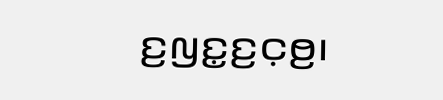ꤢ꤬ꤜꤢ꤭ꤢ꤬ꤍ꤫ꤥ꤬꤯